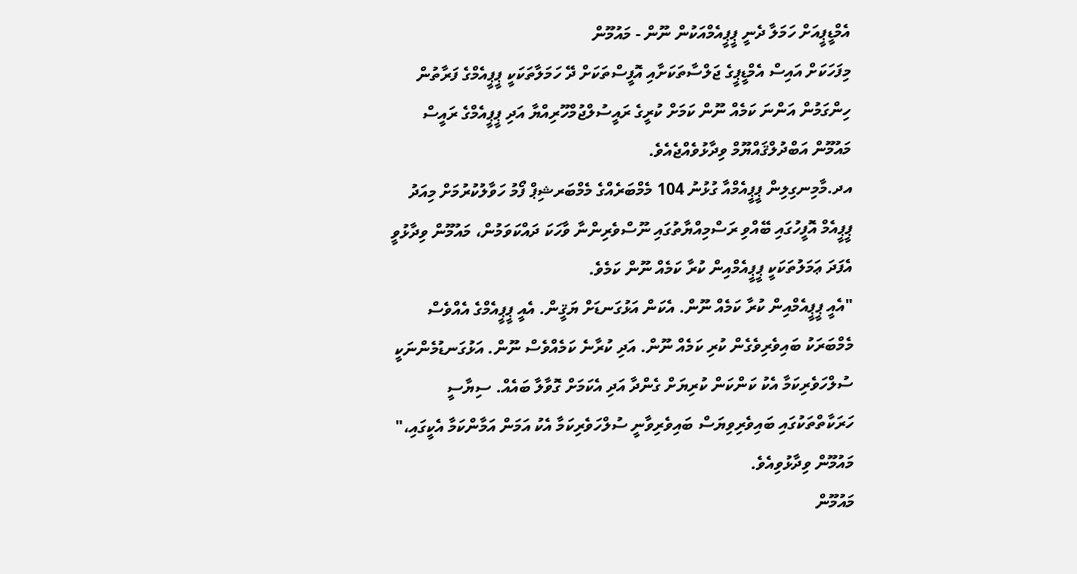އެމްޑީޕީއަށް ހަމަލާ ދެނީ ޕީޕީއެމްއަކުން ނޫން - މައުމޫން
މިފަހަކަށް އައިސް އެމްޑީޕީގެ ޖަލްސާތަކަށާއި އޮފީސްތަކަށް ދޭ ހަމަލާތަކަކީ ޕީޕީއެމްގެ ފަރާތުން ހިންގަމުން އަންނަ ކަމެއް ނޫން ކަމަށް ކުރީގެ ރައީސުލްޖުމްހޫރިއްޔާ އަދި ޕީޕީއެމްގެ ރައީސް މައުމޫން އަބްދުލްޤައްޔޫމް ވިދާޅުވެއްޖެއެވެ.
އދ.މާމިނގިލިން ޕީޕީއެމްއާ ގުޅުނު 104 މެމްބަރެއްގެ މެމްބަރޝިޕް ފޯމު ހަވާލުކުރުމަށް މިއަދު ޕީޕީއެމް އޮފީހުގައި ބޭއްވި ރަސްމިއްޔާތުގައި ނޫސްވެރިންނާ ވާހަކަ ދައްކަވަމުން، މައުމޫން ވިދާޅުވީ އެފަދަ ޢަމަލުތަކަކީ ޕީޕީއެމްއިން ކުރާ ކަމެއް ނޫން ކަމެވެ.
"އެއީ ޕީޕީއެމްއިން ކުރާ ކަމެއް ނޫން. އެކަން އަޅުގަނޑަށް ޔަޤީން. އެއީ ޕީޕީއެމްގެ އެއްވެސް މެމްބަރަކު ބައިވެރިވެގެން ކުރި ކަމެއް ނޫން. އަދި ކުރާނެ ކަމެއްވެސް ނޫން. އަޅުގަނޑުމެންނަކީ ސުލްހަވެރިކަމާ އެކު ކަންކަން ކުރިޔަށް ގެންދާ އަދި އެކަމަށް ގޮވާލާ ބައެއް. ސިޔާސީ ހަރަކާތްތަކުގައި ބައިވެރިވިޔަސް ބައިވެރިވާނީ ސުލްހަވެރިކަމާ އެކު އަމަން އަމާންކަމާ އެކީގައި،" މައުމޫން ވިދާޅުވިއެވެ.
މައުމޫން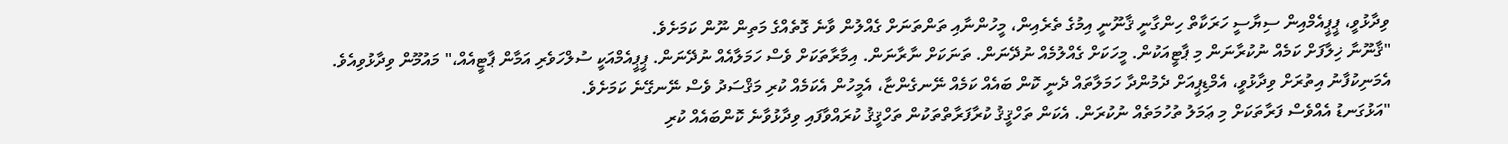ވިދާޅުވީ، ޕީޕީއެމްއިން ސިޔާސީ ހަރަކާތް ހިންގާނީ ޤާނޫނީ އިމުގެ ތެރެއިން، މީހުންނާއި ތަންތަނަށް ގެއްލުން ވާނެ ގޮތެއްގެ މަތިން ނޫން ކަމަށެވެ.
"ޤާނޫނާ ޚިލާފަށް ކަމެއް ނުކުރާނަން މި ޕާޓީއަކުން. މީހަކަށް ގެއްލުމެއް ނުދޭނަން. ތަނަކަށް ނާރާނަން. އިމާރާތަކަށް ވެސް ހަމަލާއެއް ނުދޭނަން. ޕީޕީއެމްއަކީ ސުލްހަވެރި އަމާން ޕާޓީއެއް،" މައުމޫން ވިދާޅުވިއެވެ.
އެމަނިކުފާނު އިތުރަށް ވިދާޅުވީ، އެމްޑިޕީއަށް ދެމުންދާ ހަމަލާތައް ދެނީ ކޮން ބައެއް ކަމެއް ނޭނގެންޏާ، އެމީހުން އެކަމެއް ކުރި މަޤްސަދު ވެސް ނޭނގޭނެ ކަމަށެވެ.
"އަޅުގަނޑު އެއްވެސް ފަރާތަކަށް މި ޢަމަލު ތުހުމަތެއް ނުކުރަން. އެކަން ތަހްޤީޤު ކުރާފަރާތްތަކުން ތަހްޤީޤު ކުރައްވާފައި ވިދާޅުވާނެ ކޮންބައެއް ކުރި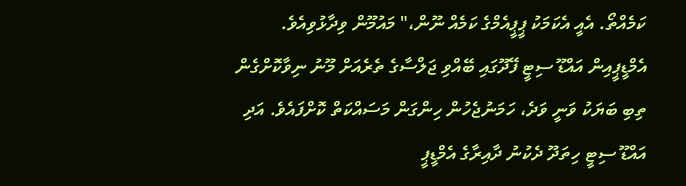ކަމެއްތޯ. އެއީ އެކަމަކު ޕީޕީއެމްގެ ކަމެއް ނޫން،" މައުމޫން ވިދާޅުވިއެވެ.
އެމްޑީޕީއިން އައްޑޫ ސިޓީ ފޭދޫގައި ބޭއްވި ޖަލްސާގެ ތެރެއަށް މޫނު ނިވާކޮށްގެން ތިބި ބަޔަކު ވަނީ ވަދެ، ހަމަނުޖެހުން ހިންގަން މަސައްކަތް ކޮށްފައެވެ. އަދި އައްޑޫ ސިޓީ ހިތަދޫ ދެކުނު ދާއިރާގެ އެމްޑީޕީ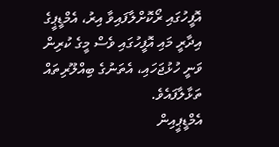އޮފީހުގައި ރޯކޮށްލާފައިވާ އިރު، އެމްޑީޕީގެ އިދާރީ މައި އޮފީހުގައި ވެސް މީގެ ކުރިން ވަނީ ހުޅުޖަހައި، އެތަނުގެ ބިއްލޫރިތައް ތަޅާލާފައެވެ.
އެމްޑީޕީއިން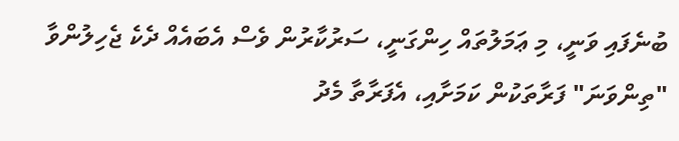ބުނެފައި ވަނީ، މި ޢަމަލުތައް ހިންގަނީ، ސަރުކާރުން ވެސް އެބައެއް ދެކެ ޖެހިލުންވާ "ތިންވަނަ" ފަރާތަކުން ކަމަށާއި، އެފަރާތާ މެދު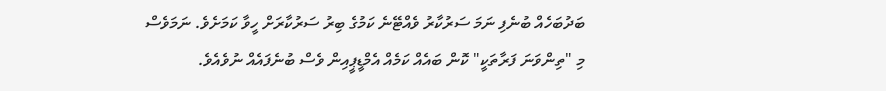ބަދުބަހެއް ބުނެފި ނަމަ ސަރުކާރު ވެއްޓޭނެ ކަމުގެ ބިރު ސަރުކާރަށް ހީވާ ކަމަށެވެ. ނަމަވެސް މި "ތިންވަނަ ފަރާތަކީ" ކޮން ބައެއް ކަމެއް އެމްޑީޕީއިން ވެސް ބުނެފައެއް ނުވެއެވެ.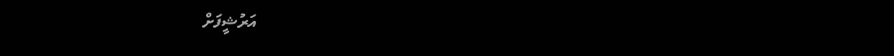އަރުޝީފަށް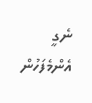ނެގީ
އެންމެފަހުން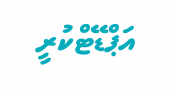އަޕްޑޭޓްކުރީ